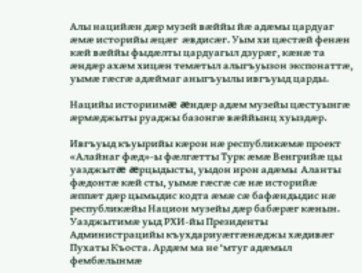Алы нацийæн дæр музей вæййы йæ адæмы цардуаг æмæ историйы æцæг  æвдисæг. Уым хи цæстæй фенæн кæй вæййы фыдæлты цардуагыл дзурæг, кæнæ та æндæр ахæм хицæн темæтыл алыгъуызон экспонаттæ, уымæ гæсгæ адæймаг аныгъуылы ивгъуыд царды.

Нацийы историимæ æндæр адæм музейы цæстуынгæ æрмæджыты руаджы базонгæ вæййынц хуыздæр.

Ивгъуыд къуырийы кæрон нæ республикæмæ проект «Алайнаг фæд»-ы фæлгæтты Турк æмæ Венгрийæ цы уазджытæ æрцыдысты, уыдон ирон адæмы  Аланты фæдонтæ кæй сты, уымæ гæсгæ сæ нæ историйæ æппæт дæр цымыдис кодта æмæ сæ бафæндыдис нæ республикæйы Национ музейы дæр бабæрæг кæнын. Уазджытимæ уыд РХИ-йы Президенты Администрацийы къухдариуæггæнæджы хæдивæг Пухаты Къоста. Ардæм ма не ‘мтуг адæмыл фембæлынмæ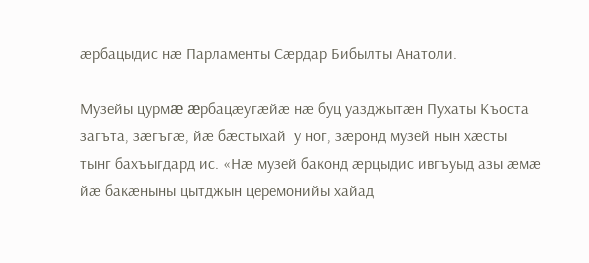æрбацыдис нæ Парламенты Сæрдар Бибылты Анатоли.

Музейы цурмæ æрбацæугæйæ нæ буц уазджытæн Пухаты Къоста загъта, зæгъгæ, йæ бæстыхай  у ног, зæронд музей нын хæсты тынг бахъыгдард ис. «Нæ музей баконд æрцыдис ивгъуыд азы æмæ йæ бакæныны цытджын церемонийы хайад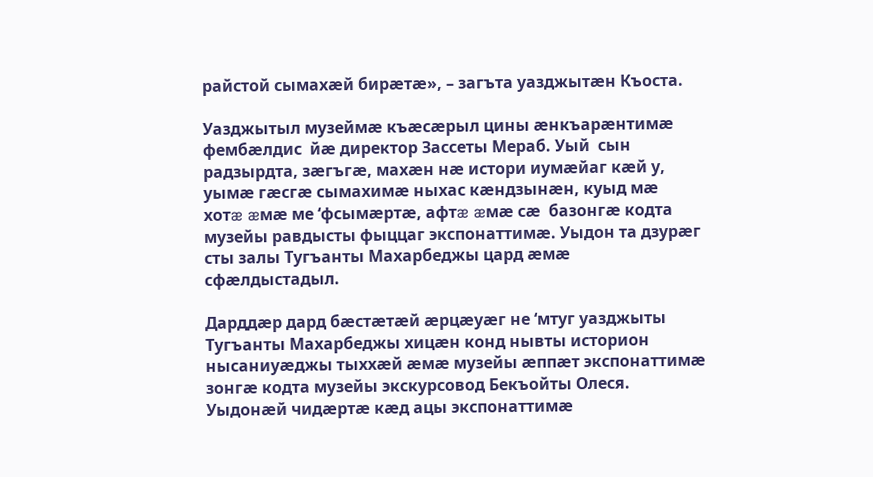райстой сымахæй бирæтæ», – загъта уазджытæн Къоста.

Уазджытыл музеймæ къæсæрыл цины æнкъарæнтимæ фембæлдис  йæ директор Зассеты Мераб. Уый  сын радзырдта, зæгъгæ, махæн нæ истори иумæйаг кæй у, уымæ гæсгæ сымахимæ ныхас кæндзынæн, куыд мæ хотæ æмæ ме ‘фсымæртæ, афтæ æмæ сæ  базонгæ кодта музейы равдысты фыццаг экспонаттимæ. Уыдон та дзурæг сты залы Тугъанты Махарбеджы цард æмæ сфæлдыстадыл.

Дарддæр дард бæстæтæй æрцæуæг не ‘мтуг уазджыты Тугъанты Махарбеджы хицæн конд нывты историон нысаниуæджы тыххæй æмæ музейы æппæт экспонаттимæ зонгæ кодта музейы экскурсовод Бекъойты Олеся. Уыдонæй чидæртæ кæд ацы экспонаттимæ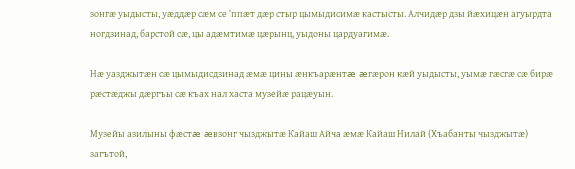зонгæ уыдысты, уæддæр сæм се ‘ппæт дæр стыр цымыдисимæ кастысты. Алчидæр дзы йæхицæн агуырдта ногдзинад, барстой сæ, цы адæмтимæ цæрынц, уыдоны цардуагимæ.

Нæ уазджытæн сæ цымыдисдзинад æмæ цины æнкъарæнтæ æгæрон кæй уыдысты, уымæ гæсгæ сæ бирæ рæстæджы дæргъы сæ къах нал хаста музейæ рацæуын.

Музейы азилыны фæстæ æвзонг чызджытæ Кайаш Айча æмæ Кайаш Нилай (Хъабанты чызджытæ) загътой,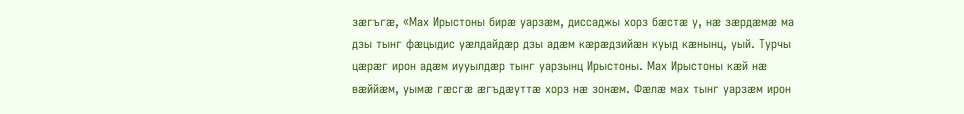зæгъгæ, «Мах Ирыстоны бирæ уарзæм, диссаджы хорз бæстæ у, нæ зæрдæмæ ма дзы тынг фæцыдис уæлдайдæр дзы адæм кæрæдзийæн куыд кæнынц, уый. Турчы цæрæг ирон адæм иууылдæр тынг уарзынц Ирыстоны. Мах Ирыстоны кæй нæ вæййæм, уымæ гæсгæ æгъдæуттæ хорз нæ зонæм. Фæлæ мах тынг уарзæм ирон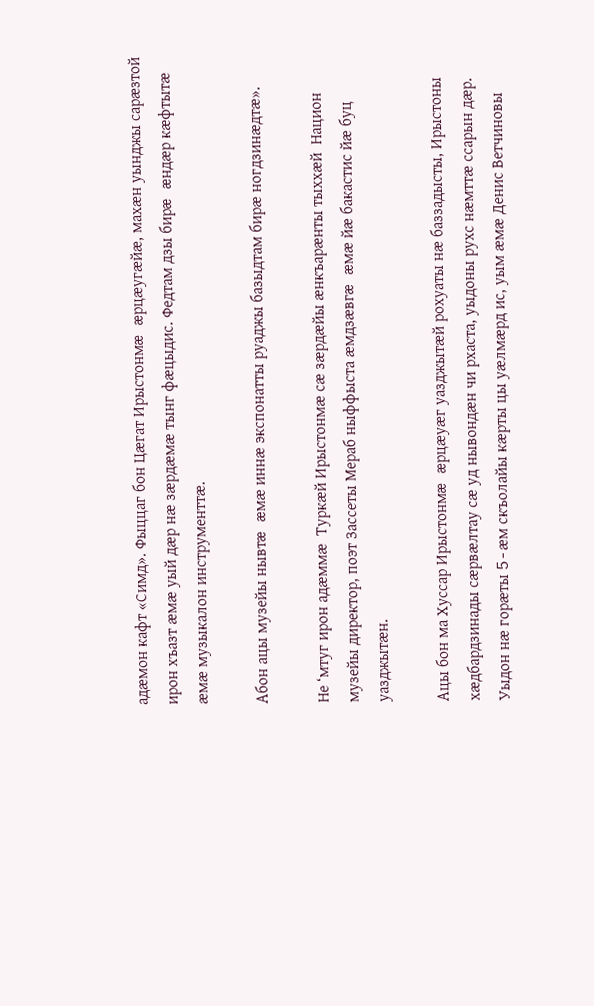адæмон кафт «Симд». Фыццаг бон Цæгат Ирыстонмæ æрцæугæйæ, махæн уынджы сарæзтой ирон хъазт æмæ уый дæр нæ зæрдæмæ тынг фæцыдис. Федтам дзы бирæ æндæр кæфтытæ æмæ музыкалон инструменттæ.

Абон ацы музейы нывтæ æмæ иннæ экспонатты руаджы базыдтам бирæ ногдзинæдтæ».

Не ‘мтуг ирон адæммæ  Туркæй Ирыстонмæ сæ зæрдæйы æнкъарæнты тыххæй  Национ музейы директор, поэт Зассеты Мераб ныффыста æмдзæвгæ æмæ йæ бакастис йæ буц уазджытæн.

Ацы бон ма Хуссар Ирыстонмæ æрцæуæг уазджытæй рохуаты нæ баззадысты, Ирыстоны хæдбардзинады сæрвæлтау сæ уд нывондæн чи рхаста, уыдоны рухс нæмттæ ссарын дæр. Уыдон нæ горæты 5-æм скъолайы кæрты цы уæлмæрд ис, уым æмæ Денис Ветчиновы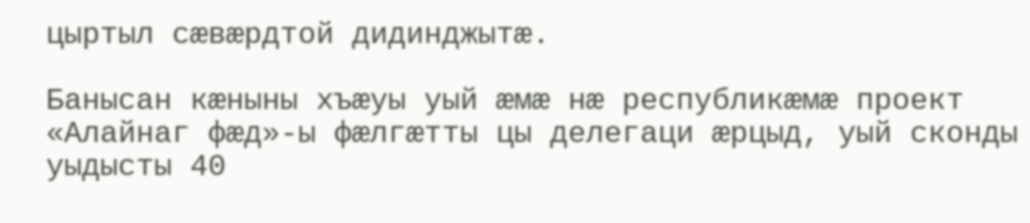цыртыл сæвæрдтой дидинджытæ.

Банысан кæныны хъæуы уый æмæ нæ республикæмæ проект «Алайнаг фæд»-ы фæлгæтты цы делегаци æрцыд, уый сконды уыдысты 40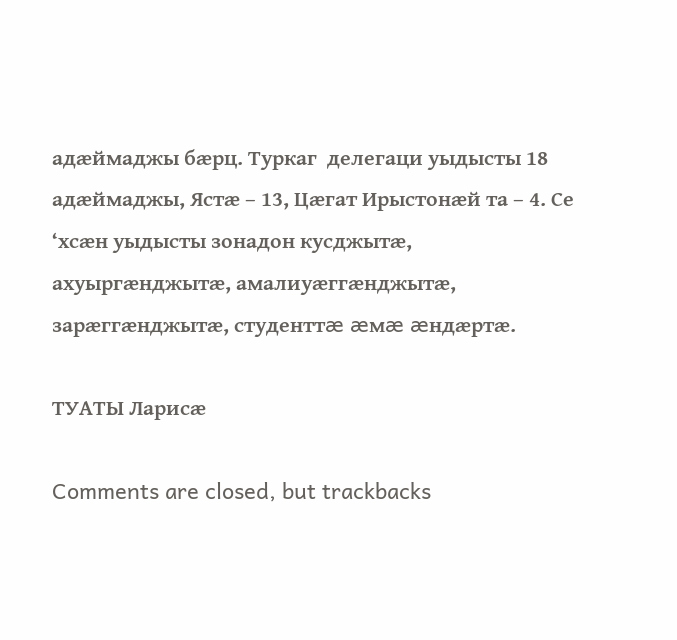адæймаджы бæрц. Туркаг  делегаци уыдысты 18 адæймаджы, Ястæ – 13, Цæгат Ирыстонæй та – 4. Се ‘хсæн уыдысты зонадон кусджытæ, ахуыргæнджытæ, амалиуæггæнджытæ, зарæггæнджытæ, студенттæ æмæ æндæртæ.

ТУАТЫ Ларисæ

Comments are closed, but trackbacks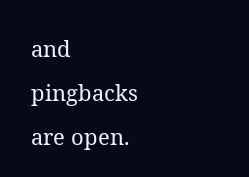and pingbacks are open.